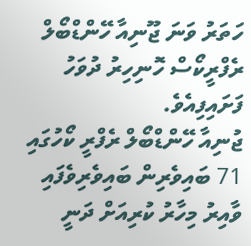ހަތަރު ވަނަ ޖޫނިއާ ހޭންޑްބޯލް ރެފްރީކޯސް ހޮނިހިރު ދުވަހު ފަށައިފިއެވެ.
ޖުނިއާ ހޭންޑްބޯލް ރެފްރީ ކޯހުގައި 71 ބައިވެރިން ބައިވެރިވެފައި ވާއިރު މިހާރު ކުރިއަށް ދަނީ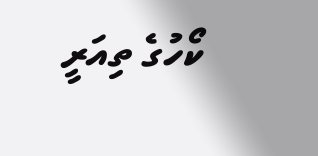ކޯހުގެ ތިއަރީ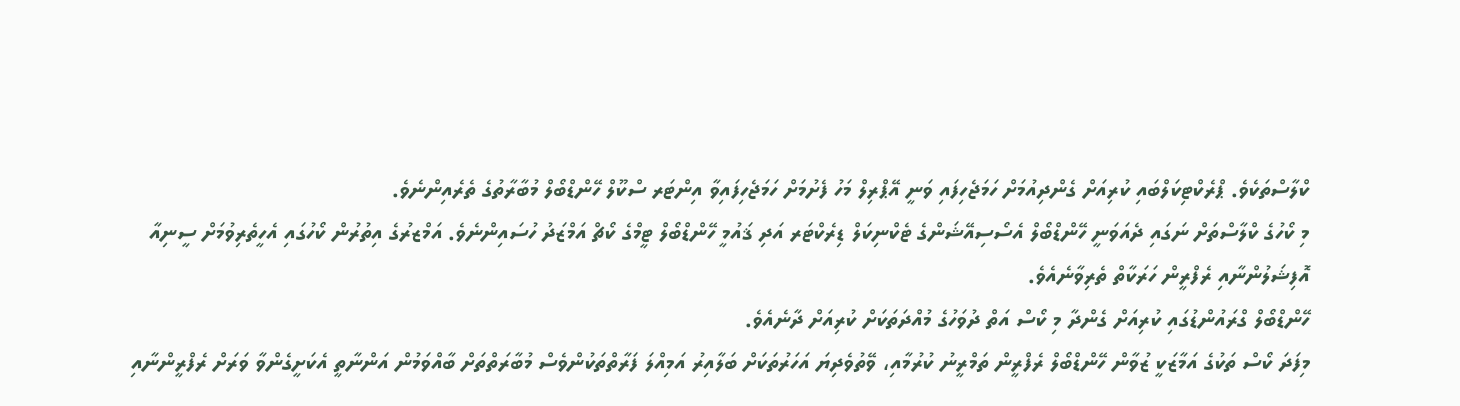ކްލާސްތަކެވެ. ޕްރެކްޓިކަލްބައި ކުރިއަށް ގެންދިއުމަށް ހަމަޖެހިފައި ވަނީ އޭޕްރިލް މަހު ފެށުމަށް ހަމަޖެހިފައިވާ އިންޓަރ ސްކޫލް ހޭންޑްބޯލް މުބާރާތުގެ ތެރެއިންނެވެ.
މި ކޯހުގެ ކްލާސްތަށް ނަގައި ދެއަވަނީ ހޭންޑްބޯލް އެސޯސިއޭޝަންގެ ޓެކްނިކަލް ޑިރެކްޓަރ އަދި ޤައުމީ ހޭންޑްބޯލް ޓީމްގެ ކޯޗް އަމްޒަދު ހުސައިންނެވެ. އަމްޒރުގެ އިތުރުން ކޯހުގައި އެހީތެރިވުމަށް ސީނިއާ އޮފިޝަލުންނާއި ރެފްރީން ހަރަކާތް ތެރިވާނެއެވެ.
ހޭންޑްބޯލް ގްރައުންޑުގައި ކުރިއަށް ގެންދާ މި ކޯސް އަތް ދުވަހުގެ މުއްދަތަކަށް ކުރިއަށް ދާނެއެވެ.
މިފަދަ ކޯސް ތަކުގެ އަމާޒަކީ ޒުވާން ހޭންޑްބޯލް ރެފްރީން ތަމްރީނު ކުރުމާއި، ވޭތުވެދިޔަ އަހަރުތަކަށް ބަލާއިރު އަމިއްލަ ފަރާތްތަކުންވެސް މުބާރަތްތަށް ބާއްވަމުން އަންނާތީ އެކަށީގެންވާ ވަރަށް ރެފްރީންނާއި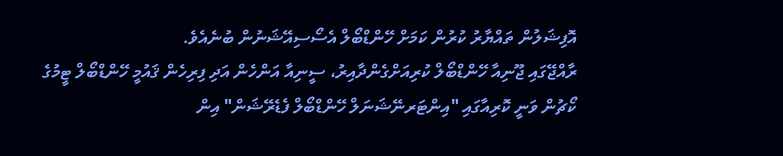އޮފިޝަލުން ތައްޔާރު ކުރުން ކަމަށް ހޭންޑްބޯލް އެސޯސިއޭޝަނުން ބުނެއެވެ.
ރާއްޖޭގައި ޖޫނިއާ ހޭންޑްބޯލް ކުރިއަށްގެންދާއިރު، ސީނިއާ އަންހެން އަދި ފިރިހެން ޤައުމީ ހޭންޑްބޯލް ޓީމުގެ ކޯޗުން ވަނީ ކޮރިއާގައި "އިންޓަރނޭޝަނަލް ހޭންޑްބޯލް ފެޑެރޭޝަން" އިން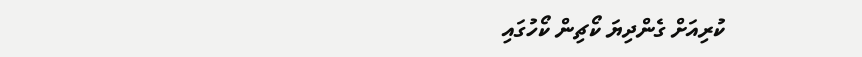ކުރިއަށް ގެންދިޔަ ކޯޗިން ކޯހުގައި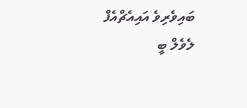ބައިވެރިވެ އައިއެޗްއެފް ލެވެލް ބީ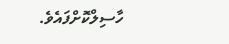ހާސިލްކޮށްފައެވެ.